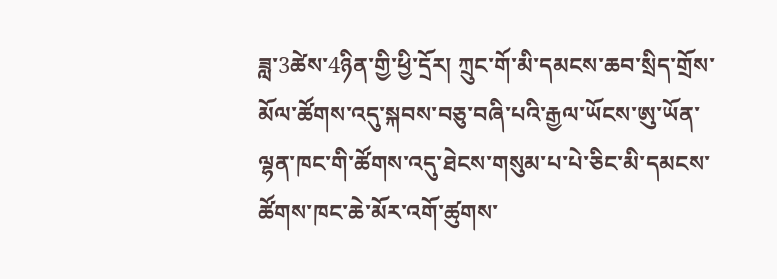ཟླ་3ཚེས་4ཉིན་གྱི་ཕྱི་དྲོར། ཀྲུང་གོ་མི་དམངས་ཆབ་སྲིད་གྲོས་མོལ་ཚོགས་འདུ་སྐབས་བཅུ་བཞི་པའི་རྒྱལ་ཡོངས་ཨུ་ཡོན་ལྷན་ཁང་གི་ཚོགས་འདུ་ཐེངས་གསུམ་པ་པེ་ཅིང་མི་དམངས་ཚོགས་ཁང་ཆེ་མོར་འགོ་ཚུགས་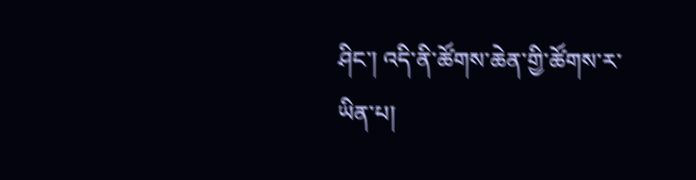ཤིང་། འདི་ནི་ཚོགས་ཆེན་གྱི་ཚོགས་ར་ཡིན་པ།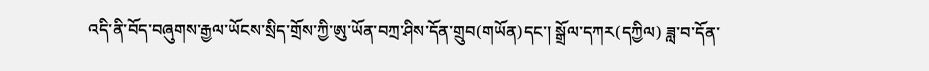འདི་ནི་བོད་བཞུགས་རྒྱལ་ཡོངས་སྲིད་གྲོས་ཀྱི་ཨུ་ཡོན་བཀྲ་ཤིས་དོན་གྲུབ(གཡོན)དང་། སྒྲོལ་དཀར(དཀྱིལ) ཟླ་བ་དོན་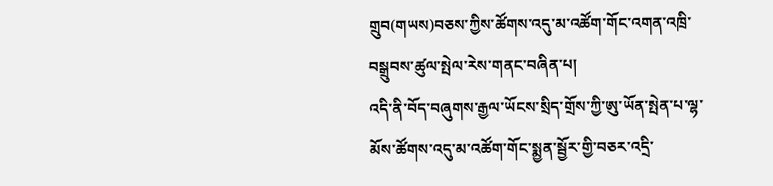གྲུབ(གཡས)བཅས་ཀྱིས་ཚོགས་འདུ་མ་འཚོག་གོང་འགན་འཁྲི་བསྒྲུབས་ཚུལ་སྤེལ་རེས་གནང་བཞིན་པ།
འདི་ནི་བོད་བཞུགས་རྒྱལ་ཡོངས་སྲིད་གྲོས་ཀྱི་ཨུ་ཡོན་སྤེན་པ་ལྷ་མོས་ཚོགས་འདུ་མ་འཚོག་གོང་སྨྱན་སྦྱོར་གྱི་བཅར་འདྲི་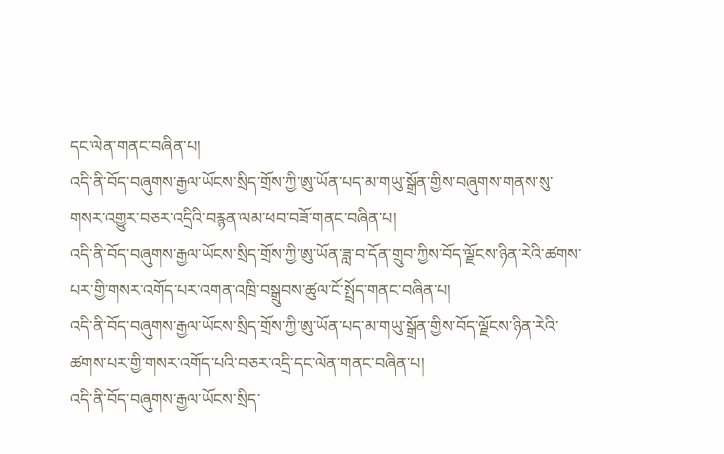དང་ལེན་གནང་བཞིན་པ།
འདི་ནི་བོད་བཞུགས་རྒྱལ་ཡོངས་སྲིད་གྲོས་ཀྱི་ཨུ་ཡོན་པད་མ་གཡུ་སྒྲོན་གྱིས་བཞུགས་གནས་སུ་གསར་འགྱུར་བཅར་འདྲིའི་བརྙན་ལམ་ཕབ་བཟོ་གནང་བཞིན་པ།
འདི་ནི་བོད་བཞུགས་རྒྱལ་ཡོངས་སྲིད་གྲོས་ཀྱི་ཨུ་ཡོན་ཟླ་བ་དོན་གྲུབ་ཀྱིས་བོད་ལྗོངས་ཉིན་རེའི་ཚགས་པར་གྱི་གསར་འགོད་པར་འགན་འཁྲི་བསྒྲུབས་ཚུལ་ངོ་སྤྲོད་གནང་བཞིན་པ།
འདི་ནི་བོད་བཞུགས་རྒྱལ་ཡོངས་སྲིད་གྲོས་ཀྱི་ཨུ་ཡོན་པད་མ་གཡུ་སྒྲོན་གྱིས་བོད་ལྗོངས་ཉིན་རེའི་ཚགས་པར་གྱི་གསར་འགོད་པའི་བཅར་འདྲི་དང་ལེན་གནང་བཞིན་པ།
འདི་ནི་བོད་བཞུགས་རྒྱལ་ཡོངས་སྲིད་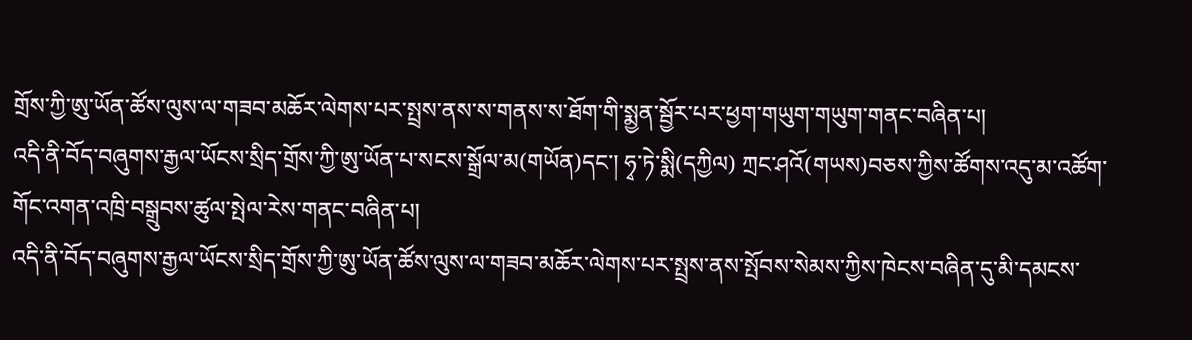གྲོས་ཀྱི་ཨུ་ཡོན་ཚོས་ལུས་ལ་གཟབ་མཆོར་ལེགས་པར་སྤྲས་ནས་ས་གནས་ས་ཐོག་གི་སྨྱན་སྦྱོར་པར་ཕྱག་གཡུག་གཡུག་གནང་བཞིན་པ།
འདི་ནི་བོད་བཞུགས་རྒྱལ་ཡོངས་སྲིད་གྲོས་ཀྱི་ཨུ་ཡོན་པ་སངས་སྒྲོལ་མ(གཡོན)དང་། ཧྭ་ཏེ་སྨི(དཀྱིལ) ཀྲང་ཤའོ(གཡས)བཅས་ཀྱིས་ཚོགས་འདུ་མ་འཚོག་གོང་འགན་འཁྲི་བསྒྲུབས་ཚུལ་སྤེལ་རེས་གནང་བཞིན་པ།
འདི་ནི་བོད་བཞུགས་རྒྱལ་ཡོངས་སྲིད་གྲོས་ཀྱི་ཨུ་ཡོན་ཚོས་ལུས་ལ་གཟབ་མཆོར་ལེགས་པར་སྤྲས་ནས་སྤོབས་སེམས་ཀྱིས་ཁེངས་བཞིན་དུ་མི་དམངས་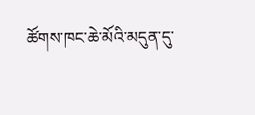ཚོགས་ཁང་ཆེ་མོའི་མདུན་དུ་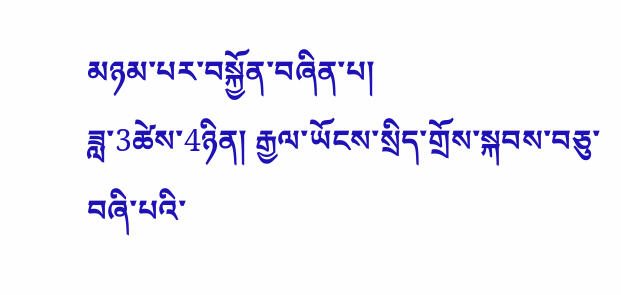མཉམ་པར་བསྐྱོན་བཞིན་པ།
ཟླ་3ཚེས་4ཉིན། རྒྱལ་ཡོངས་སྲིད་གྲོས་སྐབས་བཅུ་བཞི་པའི་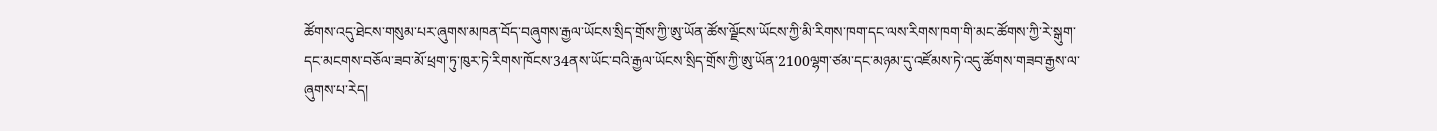ཚོགས་འདུ་ཐེངས་གསུམ་པར་ཞུགས་མཁན་བོད་བཞུགས་རྒྱལ་ཡོངས་སྲིད་གྲོས་ཀྱི་ཨུ་ཡོན་ཚོས་ལྗོངས་ཡོངས་ཀྱི་མི་རིགས་ཁག་དང་ལས་རིགས་ཁག་གི་མང་ཚོགས་ཀྱི་རེ་སྒུག་དང་མངགས་བཅོལ་ཟབ་མོ་ཕྲག་ཏུ་ཁུར་ཏེ་རིགས་ཁོངས་34ནས་ཡོང་བའི་རྒྱལ་ཡོངས་སྲིད་གྲོས་ཀྱི་ཨུ་ཡོན་2100ལྷག་ཙམ་དང་མཉམ་དུ་འཛོམས་ཏེ་འདུ་ཚོགས་གཟབ་རྒྱས་ལ་ཞུགས་པ་རེད།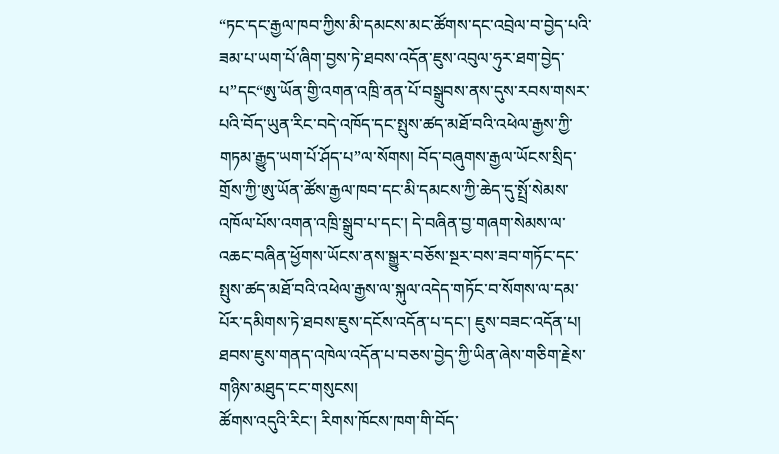“ཏང་དང་རྒྱལ་ཁབ་ཀྱིས་མི་དམངས་མང་ཚོགས་དང་འབྲེལ་བ་བྱེད་པའི་ཟམ་པ་ཡག་པོ་ཞིག་བྱས་ཏེ་ཐབས་འདོན་ཇུས་འབུལ་ཧུར་ཐག་བྱེད་པ”དང“ཨུ་ཡོན་གྱི་འགན་འཁྲི་ནན་པོ་བསྒྲུབས་ནས་དུས་རབས་གསར་པའི་བོད་ཡུན་རིང་བདེ་འཁོད་དང་སྤུས་ཚད་མཐོ་བའི་འཕེལ་རྒྱས་ཀྱི་གཏམ་རྒྱུད་ཡག་པོ་ཤོད་པ”ལ་སོགས། བོད་བཞུགས་རྒྱལ་ཡོངས་སྲིད་གྲོས་ཀྱི་ཨུ་ཡོན་ཚོས་རྒྱལ་ཁབ་དང་མི་དམངས་ཀྱི་ཆེད་དུ་སྤྲོ་སེམས་འཁོལ་པོས་འགན་འཁྲི་སྒྲུབ་པ་དང་། དེ་བཞིན་བྱ་གཞག་སེམས་ལ་འཆང་བཞིན་ཕྱོགས་ཡོངས་ནས་སྒྱུར་བཅོས་སྔར་བས་ཟབ་གཏོང་དང་སྤུས་ཚད་མཐོ་བའི་འཕེལ་རྒྱས་ལ་སྐུལ་འདེད་གཏོང་བ་སོགས་ལ་དམ་པོར་དམིགས་ཏེ་ཐབས་ཇུས་དངོས་འདོན་པ་དང་། ཇུས་བཟང་འདོན་པ། ཐབས་ཇུས་གནད་འཁེལ་འདོན་པ་བཅས་བྱེད་ཀྱི་ཡིན་ཞེས་གཅིག་རྗེས་གཉིས་མཐུད་ངང་གསུངས།
ཚོགས་འདུའི་རིང་། རིགས་ཁོངས་ཁག་གི་བོད་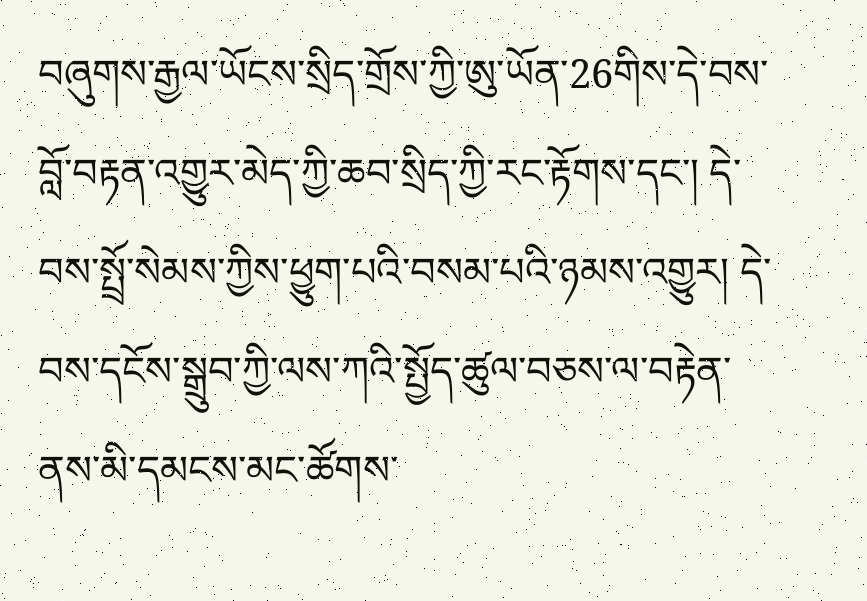བཞུགས་རྒྱལ་ཡོངས་སྲིད་གྲོས་ཀྱི་ཨུ་ཡོན་26གིས་དེ་བས་བློ་བརྟན་འགྱུར་མེད་ཀྱི་ཆབ་སྲིད་ཀྱི་རང་རྟོགས་དང་། དེ་བས་སྤྲོ་སེམས་ཀྱིས་ཕྱུག་པའི་བསམ་པའི་ཉམས་འགྱུར། དེ་བས་དངོས་སྒྲུབ་ཀྱི་ལས་ཀའི་སྤྱོད་ཚུལ་བཅས་ལ་བརྟེན་ནས་མི་དམངས་མང་ཚོགས་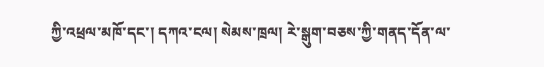ཀྱི་འཕྲལ་མཁོ་དང་། དཀའ་ངལ། སེམས་ཁྲལ། རེ་སྒུག་བཅས་ཀྱི་གནད་དོན་ལ་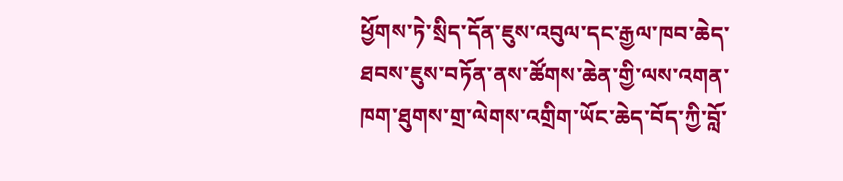ཕྱོགས་ཏེ་སྲིད་དོན་ཇུས་འབུལ་དང་རྒྱལ་ཁབ་ཆེད་ཐབས་ཇུས་བཏོན་ནས་ཚོགས་ཆེན་གྱི་ལས་འགན་ཁག་ཐུགས་གྲ་ལེགས་འགྲིག་ཡོང་ཆེད་བོད་ཀྱི་བློ་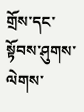གྲོས་དང་སྟོབས་ཤུགས་ལེགས་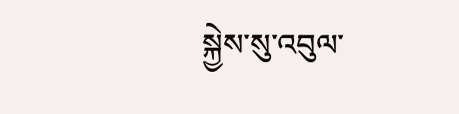སྐྱེས་སུ་འབུལ་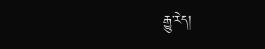རྒྱུ་རེད།